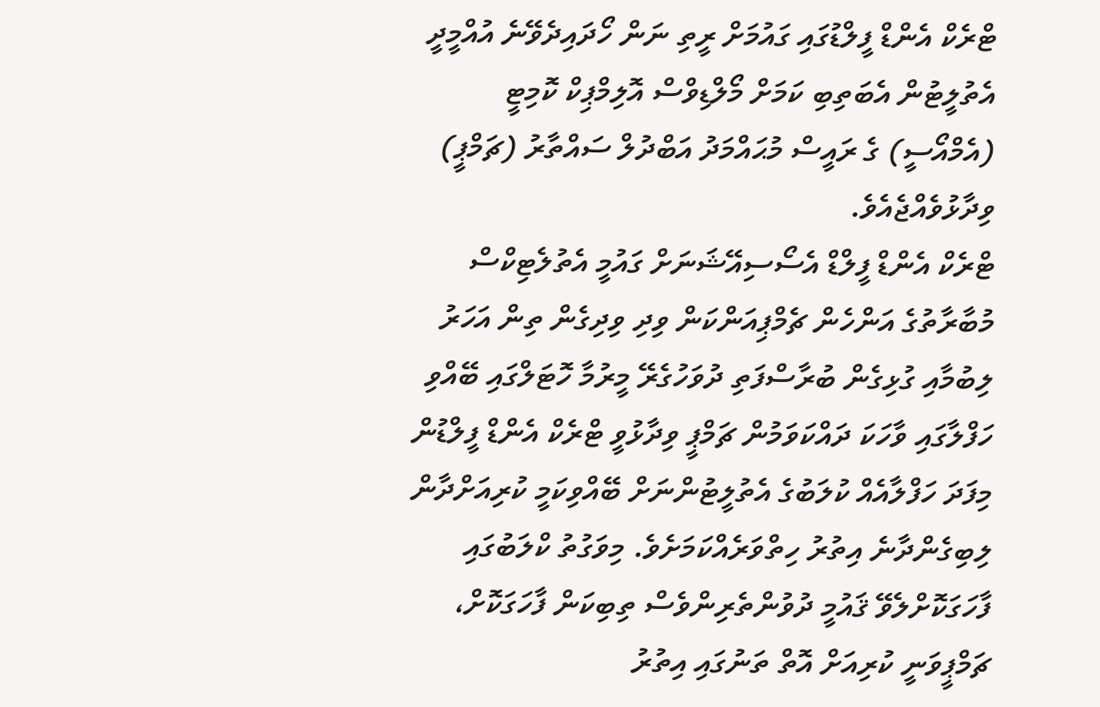ޓްރެކް އެންޑް ފީލްޑުގައި ގައުމަށް ރީތި ނަން ހޯދައިދެވޭނެ އުއްމީދީ އެތުލީޓުން އެބަތިބި ކަމަށް މޯލްޑިވްސް އޮލިމްޕިކް ކޮމިޓީ (އެމްއޯސީ) ގެ ރައީސް މުޙައްމަދު އަބްދުލް ސައްތާރު (ޗަމްޕީ) ވިދާޅުވެއްޖެއެވެ.
ޓްރެކް އެންޑް ފީލްޑް އެސޯސިއޭޝަނަށް ގައުމީ އެތުލެޓިކްސް މުބާރާތުގެ އަންހެން ޗެމްޕިއަންކަން ވިދި ވިދިގެން ތިން އަހަރު ލިބުމާއި ގުޅިގެން ބުރާސްފަތި ދުވަހުގެރޭ މީރުމާ ހޮޓަލްގައި ބޭއްވި ހަފްލާގައި ވާހަކަ ދައްކަވަމުން ޗަމްޕީ ވިދާޅުވީ ޓްރެކް އެންޑް ފީލްޑުން މިފަދަ ހަފްލާއެއް ކުލަބުގެ އެތުލީޓުންނަށް ބޭއްވިކަމީ ކުރިއަށްދާން ލިބިގެންދާނެ އިތުރު ހިތްވަރެއްކަމަށެވެ. މިވަގުތު ކްލަބުގައި ފާހަގަކޮށްލެވޭ ޤައުމީ ދުވުންތެރިންވެސް ތިބިކަން ފާހަގަކޮށް، ޗަމްޕީވަނީ ކުރިއަށް އޮތް ތަނުގައި އިތުރު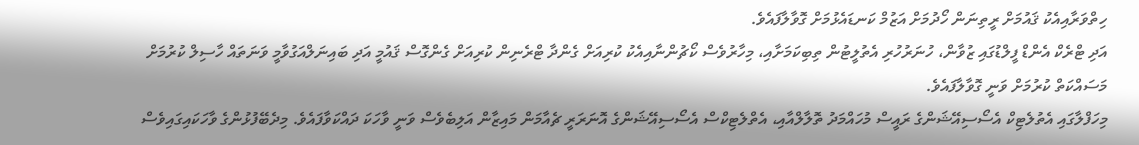ހިތްވަރާއިއެކު ޤައުމަށް ރީތިނަން ހޯދުމަށް އަޒުމް ކަނޑައެޅުމަށް ގޮވާލާފައެވެ.
އަދި ޓްރެކް އެންޑް ފީލްޑުގައި ޒުވާން، ހުނަރުހުރި އެތުލީޓުން ތިބިކަމަށާއި، މިހާރުވެސް ކޯޗުންނާއިއެކު ކުރިއަށް ގެންދާ ޓްރެނިން ކުރިއަށް ގެންގޮސް ޤައުމީ އަދި ބައިނަލްއަގުވާމީ ވަނަތައް ހާސިލް ކުރުމަށް މަސައްކަތް ކުރުމަށް ވަނީ ގޮވާލާފައެވެ.
މިހަފްލާގައި އެތުލެޓިކް އެސޯސިއޭޝަންގެ ރައީސް މުހައްމަދު ތޮލާލްއާއި، އެތްލެޓިކްސް އެސޯސިއޭޝަންގެ އޮނަރަރީ ޗެއާމަން މައިޒާން އަލިބެވެސް ވަނީ ވާހަކަ ދައްކަވާފައެވެ. މިދެބޭފުޅުންގެ ވާހަކައިގައިވެސް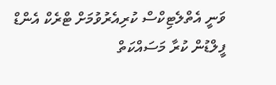ވަނީ އެތްލެޓިކްސް ކުރިއެރުވުމަށް ޓްރެކް އެންޑް ފީލްޑުން ކުރާ މަސައްކަތް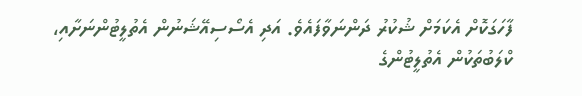ފާހަގަކޮށް އެކަމަށް ޝުކުރު ދަންނަވާފައެވެ. އަދި އެސޯސިއޭޝަނުން އެތުލީޓުންނަށާއި، ކްލަބުތަކުން އެތުލީޓުންގެ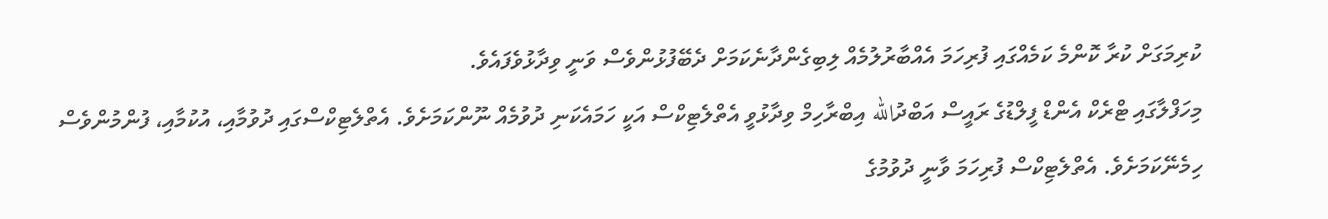ކުރިމަގަށް ކުރާ ކޮންމެ ކަމެއްގައި ފުރިހަމަ އެއްބާރުލުމެއް ލިބިގެންދާނެކަމަށް ދެބޭފުޅުންވެސް ވަނީ ވިދާޅުވެފައެވެ.
މިހަފްލާގައި ޓްރެކް އެންޑް ފީލްޑުގެ ރައީސް އަބްދުالله އިބްރާހިމް ވިދާޅުވީ އެތްލެޓިކްސް އަކީ ހަމައެކަނި ދުވުމެއް ނޫންކަމަށެވެ. އެތްލެޓިކްސްގައި ދުވުމާއި، އުކުމާއި، ފުންމުންވެސް ހިމެނޭކަމަށެވެ. އެތްލެޓިކްސް ފުރިހަމަ ވާނީ ދުވުމުގެ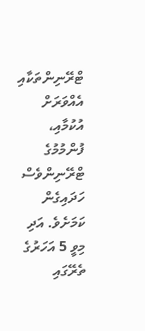ޓްރޭނިންތަކާއި އެއްވަރަށް އުކުމާއި، ފުންމުމުގެ ޓްރޭނިންވެސް ހަދައިގެން ކަމަށެވެ. އަދި މިވީ 5 އަހަރުގެ ތެރޭގައި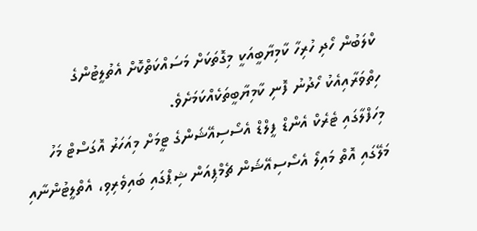ކްލަބުން ހޯދި ހުރިހާ ކާމިޔާބީއަކީ މިގޮތަކަށް މަސައްކަތްކޮށް އެތުލީޓުންގެ ހިތްވަރާއިއެކު ހޯދުނު ފޮނި ކާމިޔާބީތަކެއްކަމަށެވެ.
މިހަފްލާގައި ޓެރެކް އެންޑް ފީލްޑް އެސޯސިއޭޝަންގެ ޓީމަށް މިއަހަރު އޮގަސްޓް މަހު މަލޭގައި އޮތް މައިލޯ އެސޯސިއޭޝަން ޗެމްޕިއަން ޝިޕްގައި ބައިވެރިވި، އެތްލީޓުންނާއި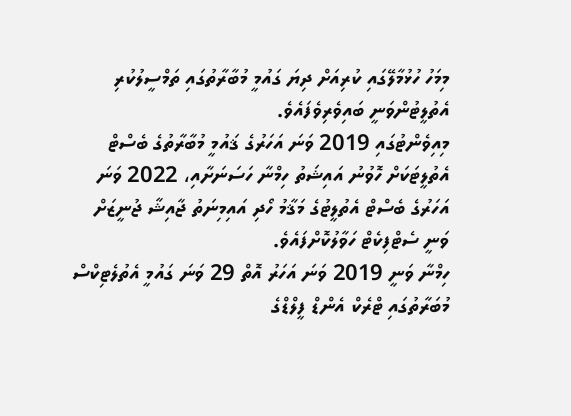މިމަހު ހުޅުމާލޭގައި ކުރިއަށް ދިޔަ ގައުމީ މުބާރާތުގައި ތަމްސީލުކުރި އެތުލީޓުންވަނީ ބައިވެރިވެފައެވެ.
މިއިވެންޓުގައި 2019 ވަނަ އަހަރުގެ ޤައުމީ މުބާރާތުގެ ބެސްޓް އެތުލީޓަކަށް ހޮވުނު އައިޝަތު ހިމްނާ ހަސަނަށާއި، 2022 ވަނަ އަހަރުގެ ބެސްޓް އެތުލީޓުގެ މަޤާމު ހޯދި އައިމިނަތު ޖާއިޝާ ޖުނީޒަށް ވަނީ ސެޓްފިކެޓް ހަވާލުކޮށްފައެވެ.
ހިމްނާ ވަނީ 2019 ވަނަ އަހަރު އޮތް 29 ވަނަ ގައުމީ އެތުލެޓިކްސް މުބަރާތުގައި ޓްރެކް އެންޑް ފީލްޑްގެ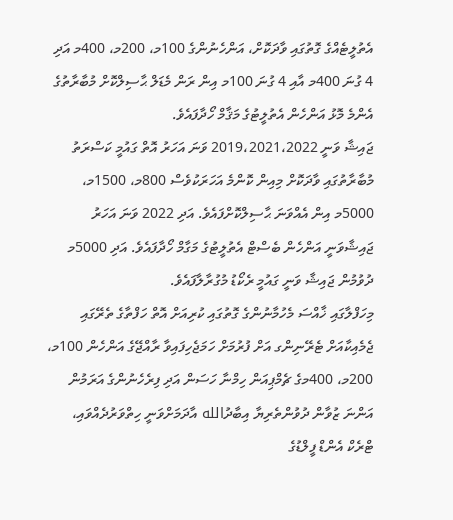އެތުލީޓެއްގެ ގޮތުގައި ވާދަކޮށް، އަންހެނުންގެ 100މ، 200މ، 400މ އަދި 4 ގުނަ 400މ އާއި 4 ގުނަ 100މ އިން ރަން މެޑަލް ޙާސިލްކޮށް މުބާރާތުގެ އެންމެ މޮޅު އަންހެން އެތުލީޓުގެ މަޤާމް ހޯދާފައެވެ.
ޖައިޝާ ވަނީ 2019،2021،2022 ވަނަ އަހަރު އޮތް ގައުމީ ކަސްރަތު މުބާރާތުގައި ވާދަކޮށް މިއިން ކޮންމެ އަހަރަކުވެސް 800މ، 1500މ، 5000މ އިން އެއްވަނަ ޙާސިލްކޮށްފައެވެ. އަދި 2022 ވަނަ އަހަރު ޖައިޝާވަނީ އަންހެން ބެސްޓް އެތުލީޓުގެ މަގާމް ހޯދާފައެވެ. އަދި 5000މ ދުވުމުން ޖައިޝާ ވަނީ ގައުމީ ރެކޯޑު މުގުރާލާފައެވެ.
މިހަފްލާގައި ޚާއްސަ މެހުމާނުންގެ ގޮތުގައި ކުރިއަށް އޮތް ހަފްތާގެ ތެރޭގައި ޖެމެއިކާއަށް ޓެރޭނިންގ އަށް ފުރުމަށް ހަމަޖެހިފައިވާ ރާއްޖޭގެ އަންހެން 100މ، 200މ، 400މގެ ޗެމްޕިއަން ހިމްނާ ހަސަން އަދި ފިރެހެނުންގެ އަރަމުން އަންނަ ޒުވާން ދުވުންތެރިޔާ އިބާދުالله އާދަމަށްވަނީ ހިތްވަރުދެއްވައި، ޓްރެކް އެންޑް ފީލްޑުގެ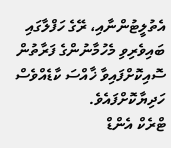އެތުލީޓުންނާއި، ރޭގެ ހަފްލާގައި ބައިވެރިވި މެހުމާނުންގެ ފަރާތުން ސޮއިކޮށްފައިވާ ޚާއްސަ ކާޑެއްވެސް ހަދިޔާކޮށްފައެވެ.
ޓްރެކް އެންޑް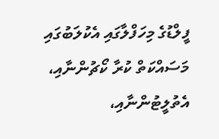ފީލްޑުގެ މިހަފްލާގައި އެކުލަބުގައި މަސައްކަތް ކުރާ ކޯޗުންނާއި، އެތުލީޓުންނާއި،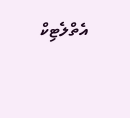އެތްލެޓިކް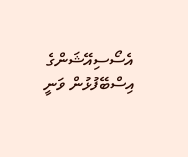އެސޯސިއޭޝަންގެ އިސްބޭފުޅުން ވަނީ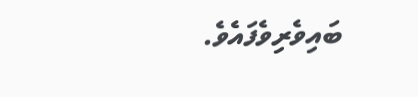ބައިވެރިވެފައެވެ.